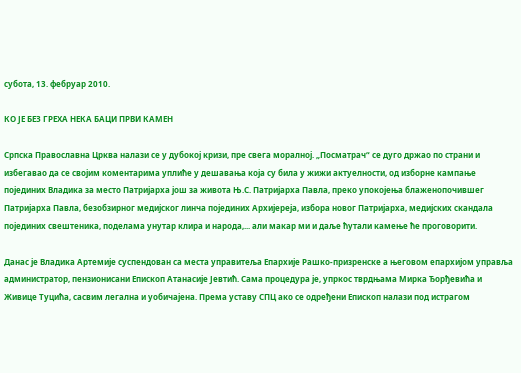субота, 13. фебруар 2010.

КО ЈЕ БЕЗ ГРЕХА НЕКА БАЦИ ПРВИ КАМЕН

Српска Православна Црква налази се у дубокој кризи, пре свега моралној. „Посматрач“ се дуго држао по страни и избегавао да се својим коментарима уплиће у дешавања која су била у жижи актуелности, од изборне кампање појединих Владика за место Патријарха још за живота Њ.С. Патријарха Павла, преко упокојења блаженопочившег Патријарха Павла, безобзирног медијског линча појединих Архијереја, избора новог Патријарха, медијских скандала појединих свештеника, поделама унутар клира и народа,... али макар ми и даље ћутали камење ће проговорити.

Данас је Владика Артемије суспендован са места управитеља Епархије Рашко-призренске а његовом епархијом управља администратор, пензионисани Епископ Атанасије Јевтић. Сама процедура је, упркос тврдњама Мирка Ђорђевића и Живице Туцића, сасвим легална и уобичајена. Према уставу СПЦ ако се одређени Епископ налази под истрагом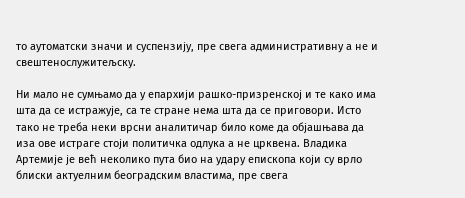то аутоматски значи и суспензију, пре свега административну а не и свештенослужитељску.

Ни мало не сумњамо да у епархији рашко-призренској и те како има шта да се истражује, са те стране нема шта да се приговори. Исто тако не треба неки врсни аналитичар било коме да објашњава да иза ове истраге стоји политичка одлука а не црквена. Владика Артемије је већ неколико пута био на удару епископа који су врло блиски актуелним београдским властима, пре свега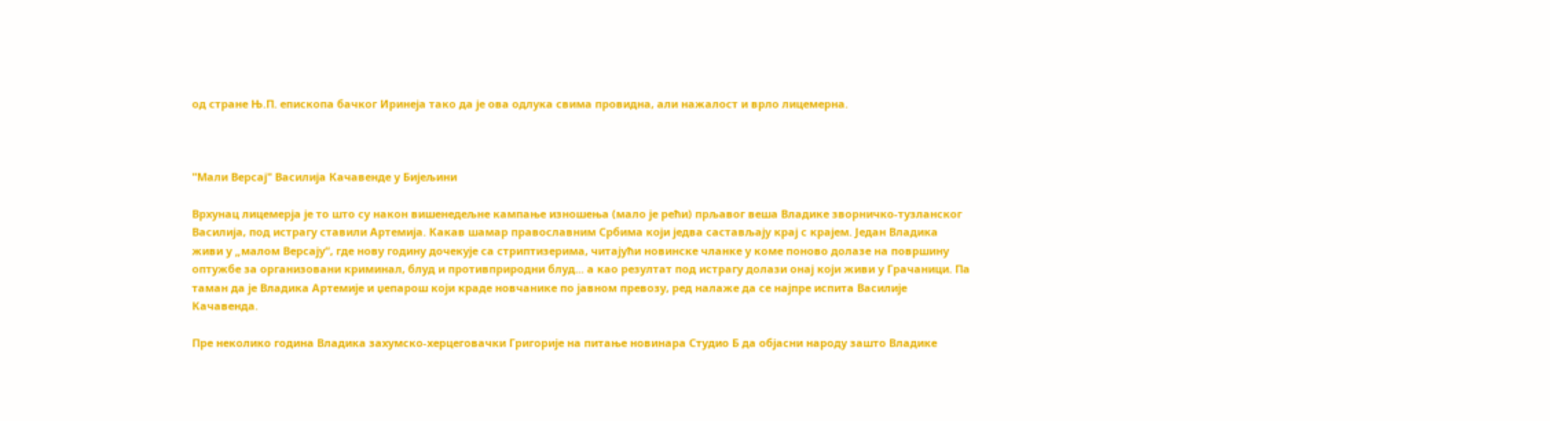од стране Њ.П. епископа бачког Иринеја тако да је ова одлука свима провидна, али нажалост и врло лицемерна.



"Мали Версај" Василија Качавенде у Бијељини

Врхунац лицемерја је то што су након вишенедељне кампање изношења (мало је рећи) прљавог веша Владике зворничко-тузланског Василија, под истрагу ставили Артемија. Какав шамар православним Србима који једва састављају крај с крајем. Један Владика живи у „малом Версају“, где нову годину дочекује са стриптизерима, читајући новинске чланке у коме поново долазе на површину оптужбе за организовани криминал, блуд и противприродни блуд... а као резултат под истрагу долази онај који живи у Грачаници. Па таман да је Владика Артемије и џепарош који краде новчанике по јавном превозу, ред налаже да се најпре испита Василије Качавенда.

Пре неколико година Владика захумско-херцеговачки Григорије на питање новинара Студио Б да објасни народу зашто Владике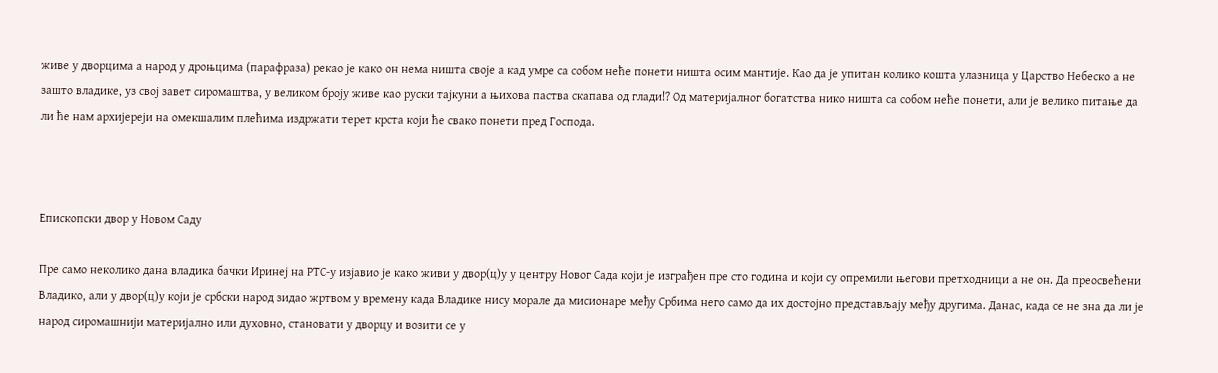живе у дворцима а народ у дроњцима (парафраза) рекао је како он нема ништа своје а кад умре са собом неће понети ништа осим мантије. Као да је упитан колико кошта улазница у Царство Небеско а не зашто владике, уз свој завет сиромаштва, у великом броју живе као руски тајкуни а њихова паства скапава од глади!? Од материјалног богатства нико ништа са собом неће понети, али је велико питање да ли ће нам архијереји на омекшалим плећима издржати терет крста који ће свако понети пред Господа.



Епископски двор у Новом Саду

Пре само неколико дана владика бачки Иринеј на РТС-у изјавио је како живи у двор(ц)у у центру Новог Сада који је изграђен пре сто година и који су опремили његови претходници а не он. Да преосвећени Владико, али у двор(ц)у који је србски народ зидао жртвом у времену када Владике нису морале да мисионаре међу Србима него само да их достојно представљају међу другима. Данас, када се не зна да ли је народ сиромашнији материјално или духовно, становати у дворцу и возити се у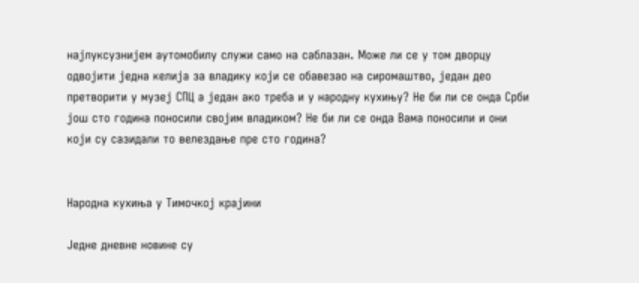најлуксузнијем аутомобилу служи само на саблазан. Може ли се у том дворцу одвојити једна келија за владику који се обавезао на сиромаштво, један део претворити у музеј СПЦ а један ако треба и у народну кухињу? Не би ли се онда Срби још сто година поносили својим владиком? Не би ли се онда Вама поносили и они који су сазидали то велездање пре сто година?


Народна кухиња у Тимочкој крајини

Једне дневне новине су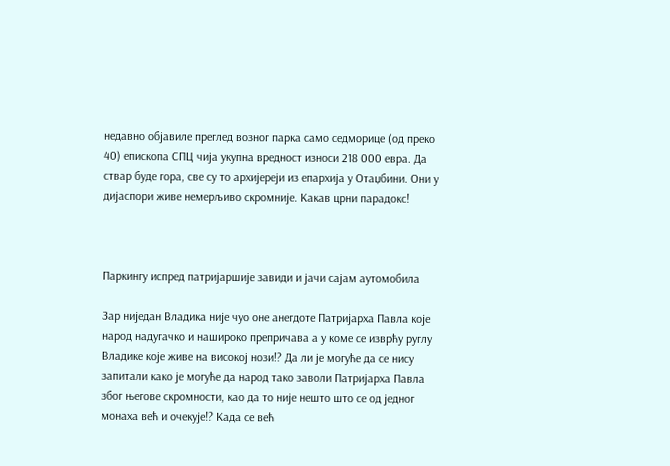недавно објавиле преглед возног парка само седморице (од преко 40) епископа СПЦ чија укупна вредност износи 218 000 евра. Да ствар буде гора, све су то архијереји из епархија у Отаџбини. Они у дијаспори живе немерљиво скромније. Какав црни парадокс!



Паркингу испред патријаршије завиди и јачи сајам аутомобила

Зар ниједан Владика није чуо оне анегдоте Патријарха Павла које народ надугачко и нашироко препричава а у коме се изврћу руглу Владике које живе на високој нози!? Да ли је могуће да се нису запитали како је могуће да народ тако заволи Патријарха Павла због његове скромности, као да то није нешто што се од једног монаха већ и очекује!? Када се већ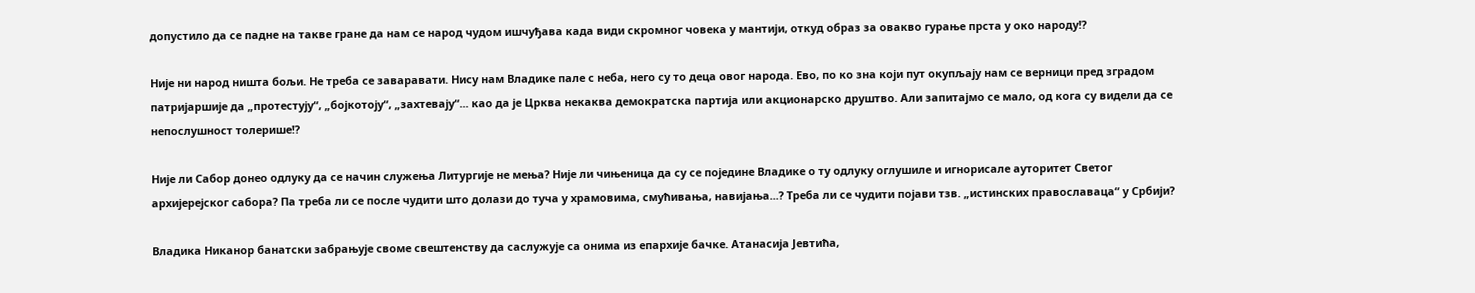допустило да се падне на такве гране да нам се народ чудом ишчуђава када види скромног човека у мантији, откуд образ за овакво гурање прста у око народу!?

Није ни народ ништа бољи. Не треба се заваравати. Нису нам Владике пале с неба, него су то деца овог народа. Ево, по ко зна који пут окупљају нам се верници пред зградом патријаршије да „протестују“, „бојкотоју“, „захтевају“... као да је Црква некаква демократска партија или акционарско друштво. Али запитајмо се мало, од кога су видели да се непослушност толерише!?

Није ли Сабор донео одлуку да се начин служења Литургије не мења? Није ли чињеница да су се поједине Владике о ту одлуку оглушиле и игнорисале ауторитет Светог архијерејског сабора? Па треба ли се после чудити што долази до туча у храмовима, смућивања, навијања...? Треба ли се чудити појави тзв. „истинских православаца“ у Србији?

Владика Никанор банатски забрањује своме свештенству да саслужује са онима из епархије бачке. Атанасија Јевтића,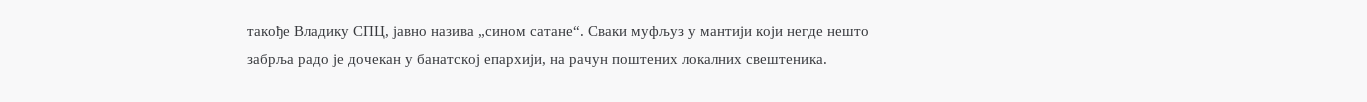такође Владику СПЦ, јавно назива „сином сатане“. Сваки муфљуз у мантији који негде нешто забрља радо је дочекан у банатској епархији, на рачун поштених локалних свештеника.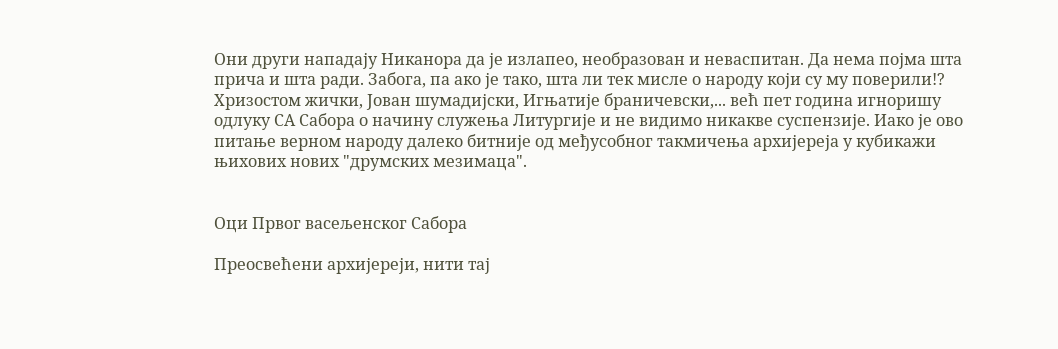Они други нападају Никанора да је излапео, необразован и неваспитан. Да нема појма шта прича и шта ради. Забога, па ако је тако, шта ли тек мисле о народу који су му поверили!? Хризостом жички, Јован шумадијски, Игњатије браничевски,... већ пет година игноришу одлуку СА Сабора о начину служења Литургије и не видимо никакве суспензије. Иако је ово питање верном народу далеко битније од међусобног такмичења архијереја у кубикажи њихових нових "друмских мезимаца".


Оци Првог васељенског Сабора

Преосвећени архијереји, нити тај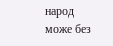народ може без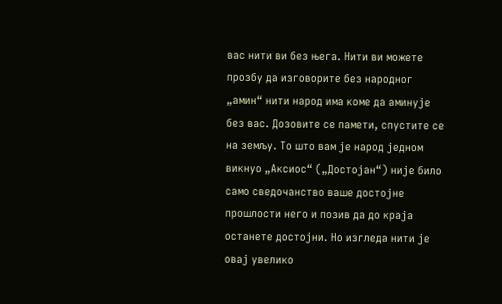вас нити ви без њега. Нити ви можете прозбу да изговорите без народног „амин“ нити народ има коме да аминује без вас. Дозовите се памети, спустите се на земљу. То што вам је народ једном викнуо „Аксиос“ („Достојан“) није било само сведочанство ваше достојне прошлости него и позив да до краја останете достојни. Но изгледа нити је овај увелико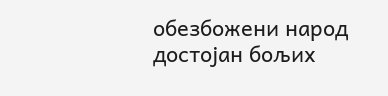обезбожени народ достојан бољих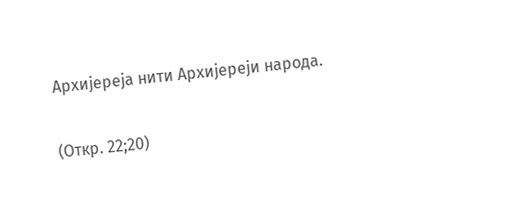Архијереја нити Архијереји народа.

(Откр. 22;20)